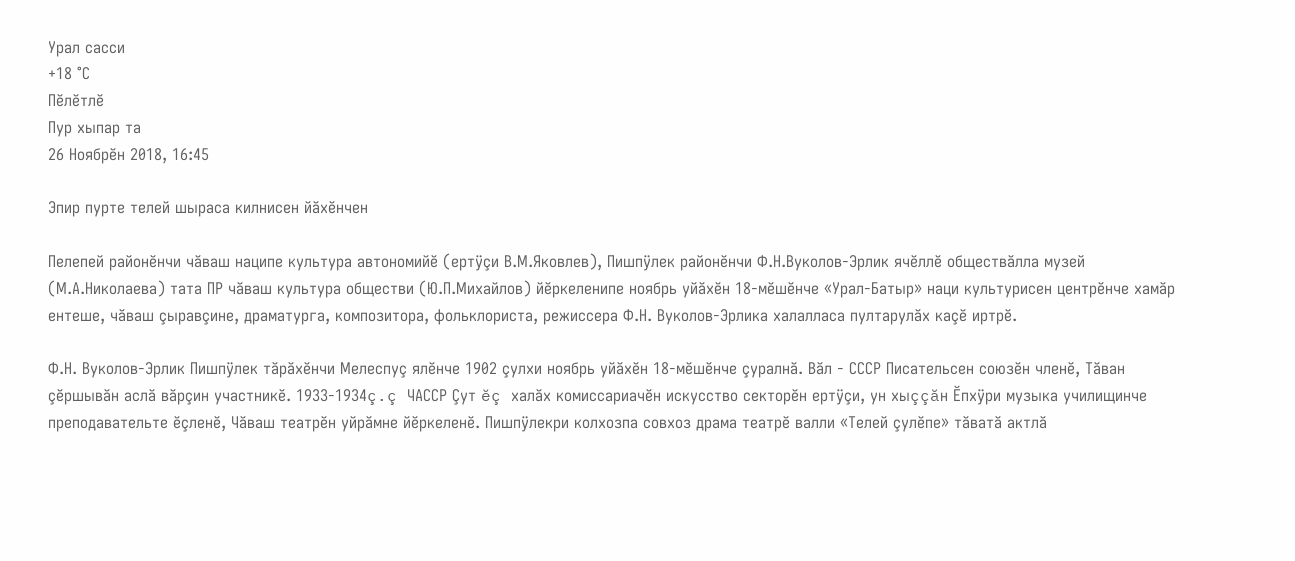Урал сасси
+18 °С
Пӗлӗтлӗ
Пур хыпар та
26 Ноябрӗн 2018, 16:45

Эпир пурте телей шыраса килнисен йăхĕнчен

Пелепей районĕнчи чăваш наципе культура автономийĕ (ертÿçи В.М.Яковлев), Пишпÿлек районĕнчи Ф.Н.Вуколов-Эрлик ячĕллĕ обществăлла музей (М.А.Николаева) тата ПР чăваш культура обществи (Ю.П.Михайлов) йĕркеленипе ноябрь уйăхĕн 18-мĕшĕнче «Урал-Батыр» наци культурисен центрĕнче хамăр ентеше, чăваш çыравçине, драматурга, композитора, фольклориста, режиссера Ф.Н. Вуколов-Эрлика халалласа пултарулăх каçĕ иртрĕ.

Ф.Н. Вуколов-Эрлик Пишпÿлек тăрăхĕнчи Мелеспуç ялĕнче 1902 çулхи ноябрь уйăхĕн 18-мĕшĕнче çуралнă. Вăл - СССР Писательсен союзĕн членĕ, Тăван çĕршывăн аслă вăрçин участникĕ. 1933-1934ç.ç ЧАССР Çут ĕç халăх комиссариачĕн искусство секторĕн ертÿçи, ун хыççăн Ĕпхÿри музыка училищинче преподавательте ĕçленĕ, Чăваш театрĕн уйрăмне йĕркеленĕ. Пишпÿлекри колхозпа совхоз драма театрĕ валли «Телей çулĕпе» тăватă актлă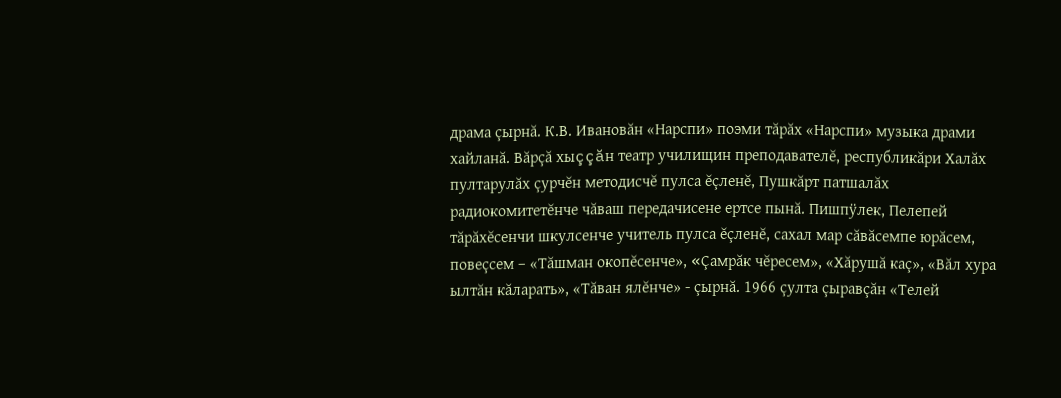драма çырнă. К.В. Ивановăн «Нарспи» поэми тăрăх «Нарспи» музыка драми хайланă. Вăрçă хыççăн театр училищин преподавателĕ, республикăри Халăх пултарулăх çурчĕн методисчĕ пулса ĕçленĕ, Пушкăрт патшалăх радиокомитетĕнче чăваш передачисене ертсе пынă. Пишпÿлек, Пелепей тăрăхĕсенчи шкулсенче учитель пулса ĕçленĕ, сахал мар сăвăсемпе юрăсем, повеçсем – «Тăшман окопĕсенче», «Çамрăк чĕресем», «Хăрушă каç», «Вăл хура ылтăн кăларать», «Тăван ялĕнче» - çырнă. 1966 çулта çыравçăн «Телей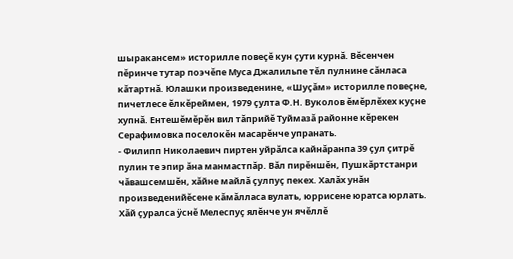шыракансем» историлле повеçĕ кун çути курнă. Вĕсенчен пĕринче тутар поэчĕпе Муса Джалильпе тĕл пулнине сăнласа кăтартнă. Юлашки произведенине, «Шуçăм» историлле повеçне, пичетлесе ĕлкĕреймен, 1979 çулта Ф.Н. Вуколов ĕмĕрлĕхех куçне хупнă. Ентешĕмĕрĕн вил тăприйĕ Туймазă районне кĕрекен Серафимовка поселокĕн масарĕнче упранать.
- Филипп Николаевич пиртен уйрăлса кайнăранпа 39 çул çитрĕ пулин те эпир ăна манмастпăр. Вăл пирĕншĕн, Пушкăртстанри чăвашсемшĕн, хăйне майлă çулпуç пекех. Халăх унăн произведенийĕсене кăмăлласа вулать, юррисене юратса юрлать. Хăй çуралса ÿснĕ Мелеспуç ялĕнче ун ячĕллĕ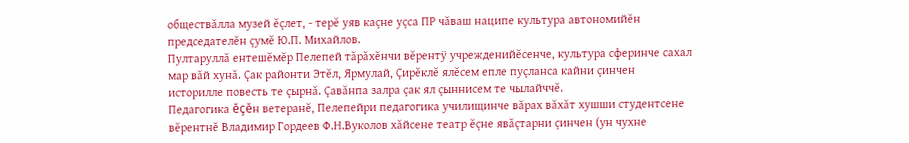обществăлла музей ĕçлет, - терĕ уяв каçне уçса ПР чăваш наципе культура автономийĕн председателĕн çумĕ Ю.П. Михайлов.
Пултаруллă ентешĕмĕр Пелепей тăрăхĕнчи вĕрентÿ учрежденийĕсенче, культура сферинче сахал мар вăй хунă. Çак районти Этĕл, Ярмулай, Çирĕклĕ ялĕсем епле пуçланса кайни çинчен историлле повесть те çырнă. Çавăнпа залра çак ял çыннисем те чылайччĕ.
Педагогика ĕçĕн ветеранĕ, Пелепейри педагогика училищинче вăрах вăхăт хушши студентсене вĕрентнĕ Владимир Гордеев Ф.Н.Вуколов хăйсене театр ĕçне явăçтарни çинчен (ун чухне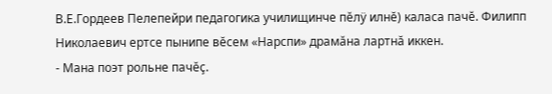В.Е.Гордеев Пелепейри педагогика училищинче пĕлÿ илнĕ) каласа пачĕ. Филипп Николаевич ертсе пынипе вĕсем «Нарспи» драмăна лартнă иккен.
- Мана поэт рольне пачĕç.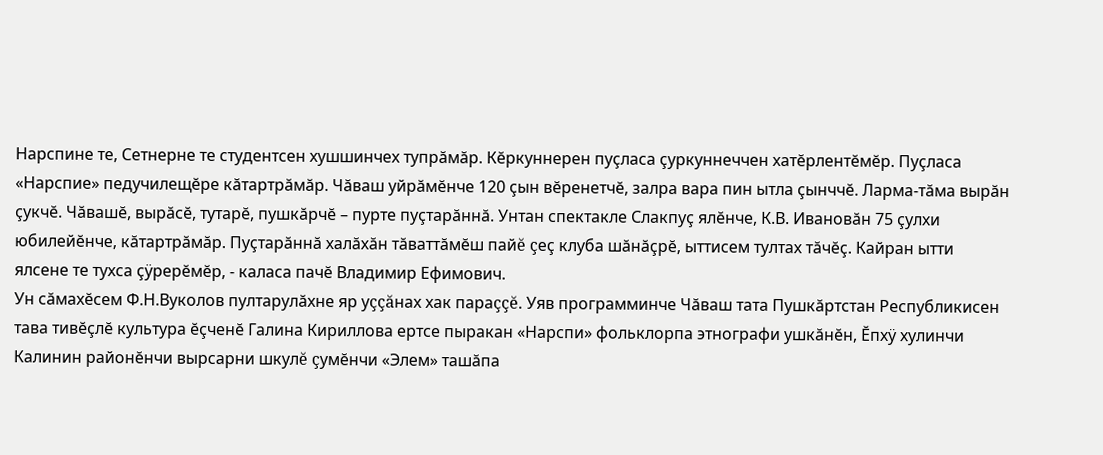Нарспине те, Сетнерне те студентсен хушшинчех тупрăмăр. Кĕркуннерен пуçласа çуркуннеччен хатĕрлентĕмĕр. Пуçласа «Нарспие» педучилещĕре кăтартрăмăр. Чăваш уйрăмĕнче 120 çын вĕренетчĕ, залра вара пин ытла çынччĕ. Ларма-тăма вырăн çукчĕ. Чăвашĕ, вырăсĕ, тутарĕ, пушкăрчĕ – пурте пуçтарăннă. Унтан спектакле Слакпуç ялĕнче, К.В. Ивановăн 75 çулхи юбилейĕнче, кăтартрăмăр. Пуçтарăннă халăхăн тăваттăмĕш пайĕ çеç клуба шăнăçрĕ, ыттисем тултах тăчĕç. Кайран ытти ялсене те тухса çÿрерĕмĕр, - каласа пачĕ Владимир Ефимович.
Ун сăмахĕсем Ф.Н.Вуколов пултарулăхне яр уççăнах хак параççĕ. Уяв программинче Чăваш тата Пушкăртстан Республикисен тава тивĕçлĕ культура ĕçченĕ Галина Кириллова ертсе пыракан «Нарспи» фольклорпа этнографи ушкăнĕн, Ĕпхÿ хулинчи Калинин районĕнчи вырсарни шкулĕ çумĕнчи «Элем» ташăпа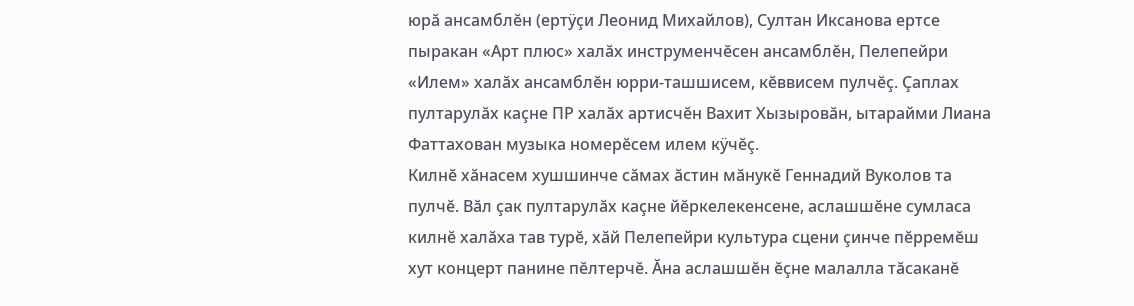юрă ансамблĕн (ертÿçи Леонид Михайлов), Султан Иксанова ертсе пыракан «Арт плюс» халăх инструменчĕсен ансамблĕн, Пелепейри «Илем» халăх ансамблĕн юрри-ташшисем, кĕввисем пулчĕç. Çаплах пултарулăх каçне ПР халăх артисчĕн Вахит Хызыровăн, ытарайми Лиана Фаттахован музыка номерĕсем илем кÿчĕç.
Килнĕ хăнасем хушшинче сăмах ăстин мăнукĕ Геннадий Вуколов та пулчĕ. Вăл çак пултарулăх каçне йĕркелекенсене, аслашшĕне сумласа килнĕ халăха тав турĕ, хăй Пелепейри культура сцени çинче пĕрремĕш хут концерт панине пĕлтерчĕ. Ăна аслашшĕн ĕçне малалла тăсаканĕ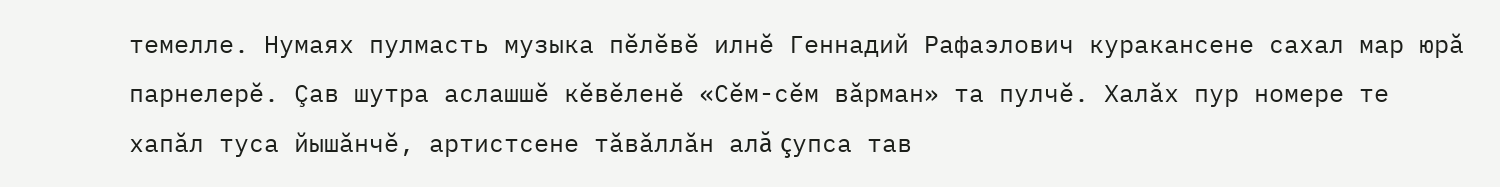темелле. Нумаях пулмасть музыка пĕлĕвĕ илнĕ Геннадий Рафаэлович куракансене сахал мар юрă парнелерĕ. Çав шутра аслашшĕ кĕвĕленĕ «Сĕм-сĕм вăрман» та пулчĕ. Халăх пур номере те хапăл туса йышăнчĕ, артистсене тăвăллăн алă çупса тав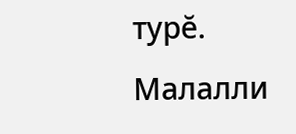турĕ.
Малалли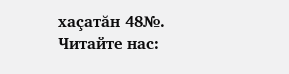хаçатăн 48№.
Читайте нас: